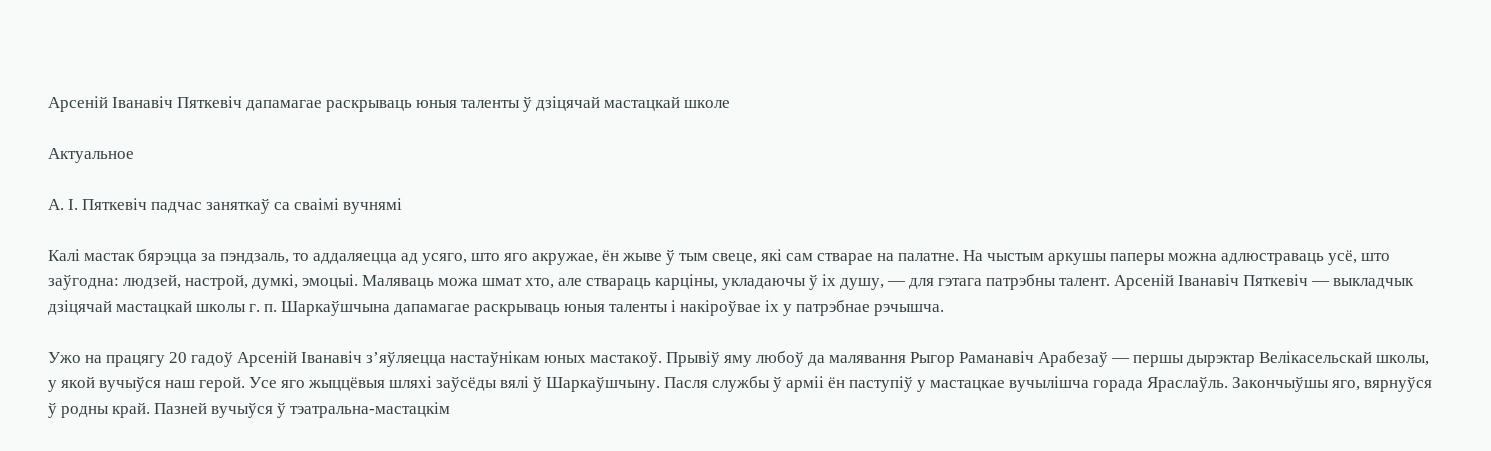Арсеній Іванавіч Пяткевіч дапамагае раскрываць юныя таленты ў дзіцячай мастацкай школе

Актуальное

А. І. Пяткевіч падчас заняткаў са сваімі вучнямі

Калі мастак бярэцца за пэндзаль, то аддаляецца ад усяго, што яго акружае, ён жыве ў тым свеце, які сам стварае на палатне. На чыстым аркушы паперы можна адлюстраваць усё, што заўгодна: людзей, настрой, думкі, эмоцыі. Маляваць можа шмат хто, але ствараць карціны, укладаючы ў іх душу, — для гэтага патрэбны талент. Арсеній Іванавіч Пяткевіч — выкладчык дзіцячай мастацкай школы г. п. Шаркаўшчына дапамагае раскрываць юныя таленты і накіроўвае іх у патрэбнае рэчышча.

Ужо на працягу 20 гадоў Арсеній Іванавіч з’яўляецца настаўнікам юных мастакоў. Прывіў яму любоў да малявання Рыгор Раманавіч Арабезаў — першы дырэктар Велікасельскай школы, у якой вучыўся наш герой. Усе яго жыццёвыя шляхі заўсёды вялі ў Шаркаўшчыну. Пасля службы ў арміі ён паступіў у мастацкае вучылішча горада Яраслаўль. Закончыўшы яго, вярнуўся ў родны край. Пазней вучыўся ў тэатральна-мастацкім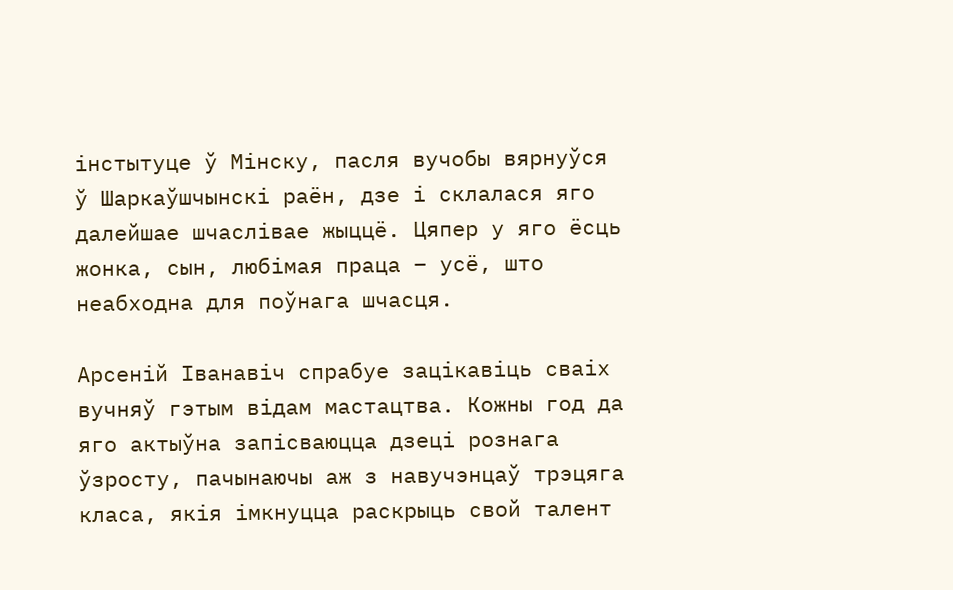інстытуце ў Мінску, пасля вучобы вярнуўся ў Шаркаўшчынскі раён, дзе і склалася яго далейшае шчаслівае жыццё. Цяпер у яго ёсць жонка, сын, любімая праца – усё, што неабходна для поўнага шчасця.

Арсеній Іванавіч спрабуе зацікавіць сваіх вучняў гэтым відам мастацтва. Кожны год да яго актыўна запісваюцца дзеці рознага ўзросту, пачынаючы аж з навучэнцаў трэцяга класа, якія імкнуцца раскрыць свой талент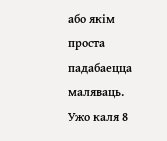або якім проста падабаецца маляваць. Ужо каля 8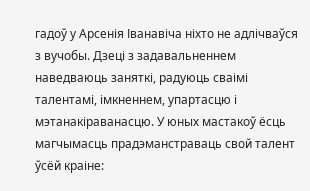гадоў у Арсенія Іванавіча ніхто не адлічваўся з вучобы. Дзеці з задавальненнем наведваюць заняткі, радуюць сваімі талентамі, імкненнем, упартасцю і мэтанакіраванасцю. У юных мастакоў ёсць магчымасць прадэманстраваць свой талент ўсёй краіне: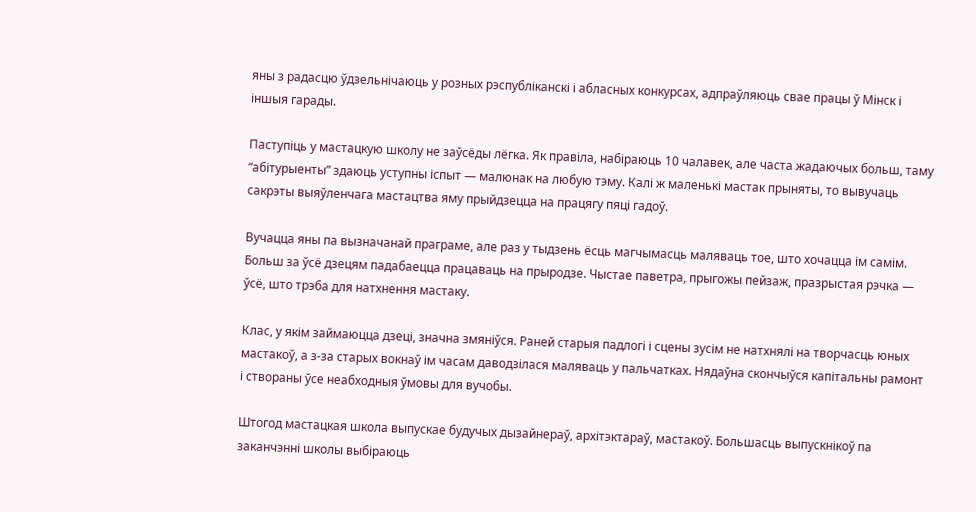яны з радасцю ўдзельнічаюць у розных рэспубліканскі і абласных конкурсах, адпраўляюць свае працы ў Мінск і іншыя гарады.

Паступіць у мастацкую школу не заўсёды лёгка. Як правіла, набіраюць 10 чалавек, але часта жадаючых больш, таму “абітурыенты” здаюць уступны іспыт — малюнак на любую тэму. Калі ж маленькі мастак прыняты, то вывучаць сакрэты выяўленчага мастацтва яму прыйдзецца на працягу пяці гадоў.

Вучацца яны па вызначанай праграме, але раз у тыдзень ёсць магчымасць маляваць тое, што хочацца ім самім. Больш за ўсё дзецям падабаецца працаваць на прыродзе. Чыстае паветра, прыгожы пейзаж, празрыстая рэчка — ўсё, што трэба для натхнення мастаку.

Клас, у якім займаюцца дзеці, значна змяніўся. Раней старыя падлогі і сцены зусім не натхнялі на творчасць юных мастакоў, а з-за старых вокнаў ім часам даводзілася маляваць у пальчатках. Нядаўна скончыўся капітальны рамонт і створаны ўсе неабходныя ўмовы для вучобы.

Штогод мастацкая школа выпускае будучых дызайнераў, архітэктараў, мастакоў. Большасць выпускнікоў па заканчэнні школы выбіраюць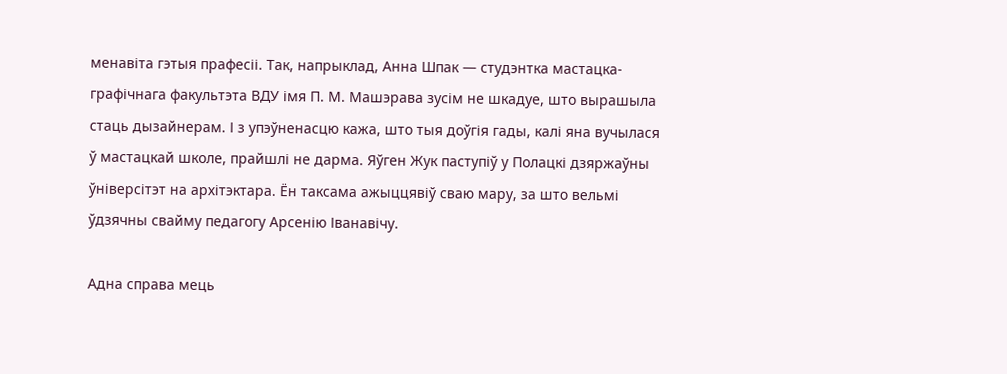менавіта гэтыя прафесіі. Так, напрыклад, Анна Шпак — студэнтка мастацка-графічнага факультэта ВДУ імя П. М. Машэрава зусім не шкадуе, што вырашыла стаць дызайнерам. І з упэўненасцю кажа, што тыя доўгія гады, калі яна вучылася ў мастацкай школе, прайшлі не дарма. Яўген Жук паступіў у Полацкі дзяржаўны ўніверсітэт на архітэктара. Ён таксама ажыццявіў сваю мару, за што вельмі ўдзячны свайму педагогу Арсенію Іванавічу.

Адна справа мець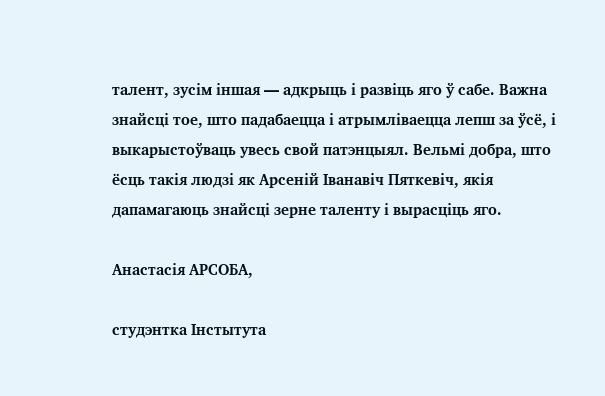талент, зусім іншая — адкрыць і развіць яго ў сабе. Важна знайсці тое, што падабаецца і атрымліваецца лепш за ўсё, і выкарыстоўваць увесь свой патэнцыял. Вельмі добра, што ёсць такія людзі як Арсеній Іванавіч Пяткевіч, якія дапамагаюць знайсці зерне таленту і вырасціць яго.

Анастасія АРСОБА,

студэнтка Інстытута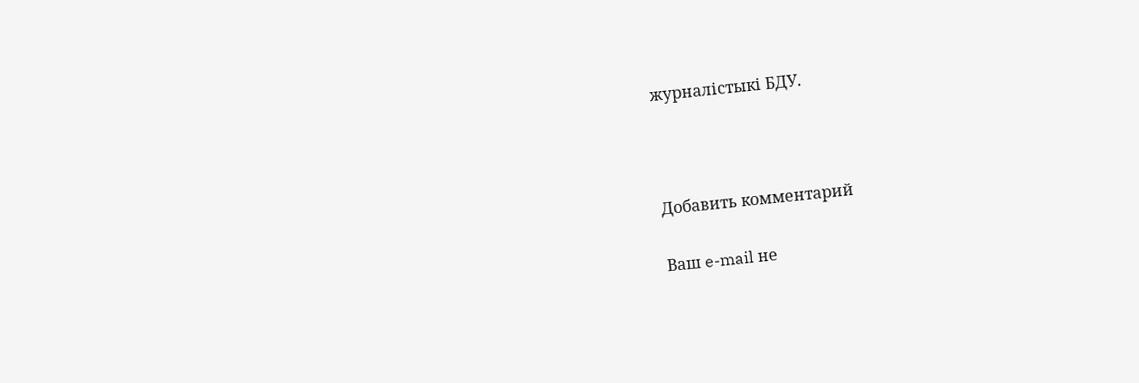журналістыкі БДУ.



Добавить комментарий

Ваш e-mail не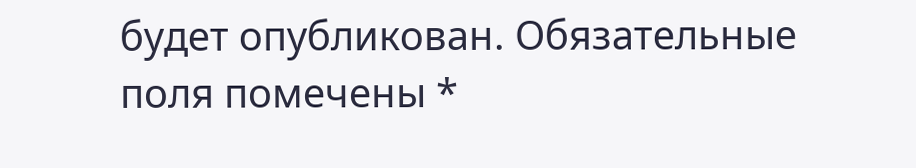будет опубликован. Обязательные поля помечены *